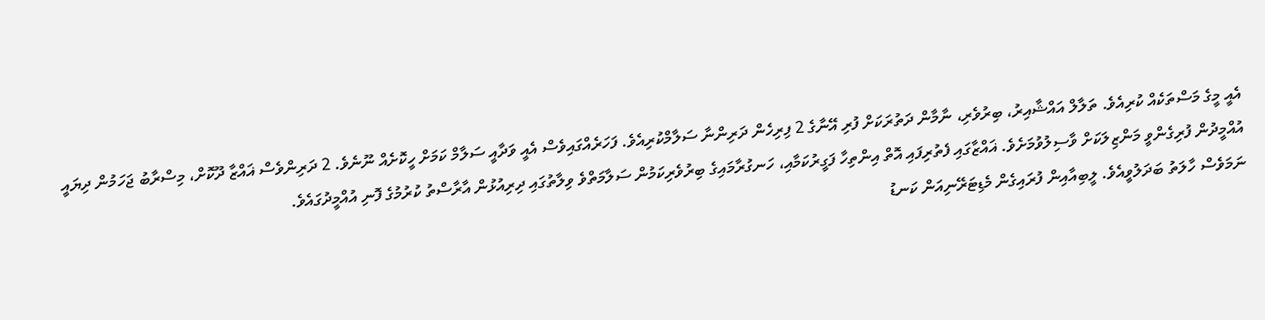އެއީ މީގެ މަސްތަކެއް ކުރިއެވެ. ތަލާލް އައްޝާއިރު، ބިރުވެރި، ނާމާން ދަތުރަކަށް ފުރި އޭނާގެ 2 ފިރިހެން ދަރިންނާ ސަލާމްކުރިއެވެ. ފަހަރެއްގައިވެސް އެއީ ވަދާއީ ސަލާމް ކަމަށް ހީކޮށެއް ނޫނެވެ. 2 ދަރިންވެސް ޣައްޒާ ދޫކޮށް، މިސްރާބު ޖަހަމުން ދިޔައީ އުއްމީދުން ފުރިގެންވީ މަންޒިލަކަށް ވާސިލުވުމަށެވެ. ޣައްޒާގައި ފެތުރިފައި އޮތް އިންތިހާ ފަގީރުކަމާއި، ހަނގުރާމައިގެ ބިރުވެރިކަމުން ސަލާމަތްވެ ވިލާތުގައި ދިރިއުޅުން އާރާސްތު ކުރުމުގެ ފޮނި އުއްމީދުގައެވެ.
ނަމަވެސް ހާލަތު ބަދަލުވީއެވެ. ލީބިއާއިން ފުރައިގެން މެޑިޓަރޭނިއަން ކަނޑު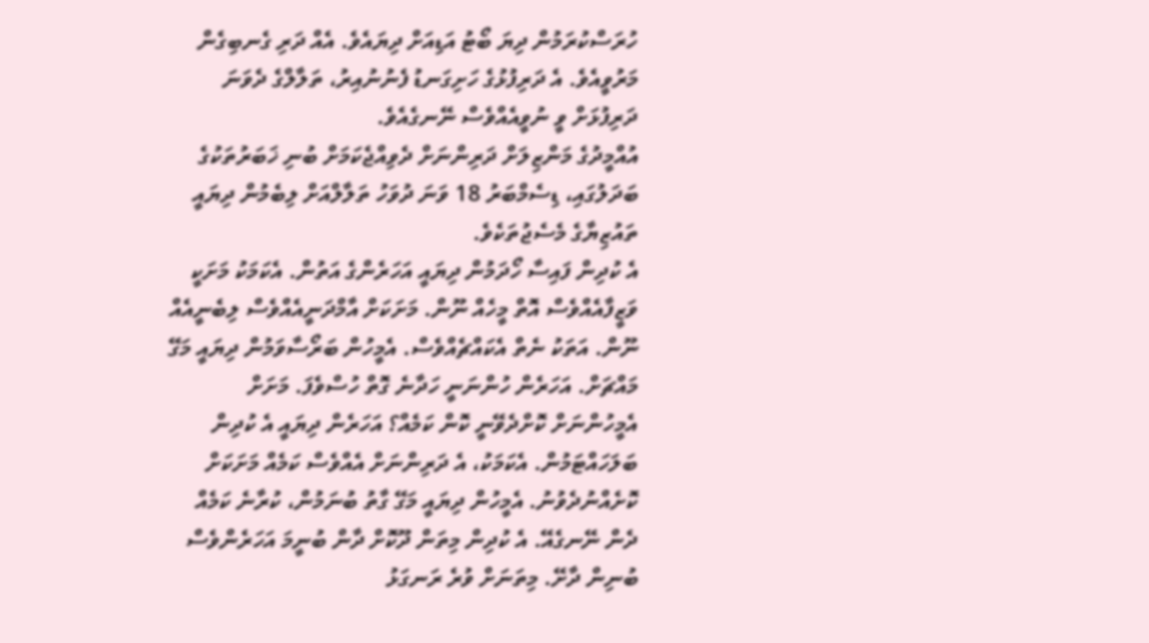ހުރަސްކުރަމުން ދިޔަ ބޯޓު އަޑިއަށް ދިޔައެވެ. އެއް ދަރި ގެނބިގެން މަރުވީއެވެ. އެ ދަރިފުޅުގެ ހަށިގަނޑު ފެނުނުއިރު، ތަލާލްގެ ދެވަނަ ދަރިފުޅަށް ވީ ނުވީއެއްވެސް ނޭނގެއެވެ.
އުއްމީދުގެ މަންޒިލަށް ދަރިންނަށް ދެވިއްޖެކަމަށް ބުނި ޚަބަރުތަކުގެ ބަދަލުގައި، ޑިސެމްބަރު 18 ވަނަ ދުވަހު ތަލާލްއަށް ލިބެމުން ދިޔައީ ތައުޒިޔާގެ މެސެޖުތަކެވެ.
އެ ކުދިން ފައިސާ ހޯދަމުން ދިޔައީ އަހަރެންގެ އަތުން. އެކަމަކު މަށަކީ ވަޒީފާއެއްވެސް އޮތް މީހެއް ނޫން. މަށަކަށް އާމްދަނީއެއްވެސް ލިބެނީއެއް ނޫން. އަތަކު ނެތް އެކައްޗެއްވެސް. އެމީހުން ބަރޯސާވަމުން ދިޔައީ މަގޭ މައްޗަށް. އަހަރެން ހުންނަނީ ހަދާނެ ގޮތް ހުސްވެފަ. މަށަށް އެމީހުންނަށް ކޮށްދެވޭނީ ކޮން ކަމެއް؟ އަހަރެން ދިޔައީ އެ ކުދިން ބަލަހައްޓަމުން. އެކަމަކު، އެ ދަރިންނަށް އެއްވެސް ކަމެއް މަށަކަށް ކޮށެއްނުދެވުނު. އެމީހުން ދިޔައީ މަގޭ ގާތު ބުނަމުން، ކުރާނެ ކަމެއް ދެން ނޭނގެއޭ. އެ ކުދިން މިތަން ދޫކޮށް ދާން ބުނީމަ އަހަރެންވެސް ބުނިން ދާށޭ. މިތަނަށް ވުރެ ރަނގަޅު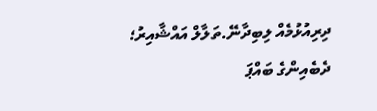ދިރިއުޅުމެއް ލިބިދާނޭ.ތަލާލް އައްޝާއިރު؛ ދެބެއިންގެ ބައްޕަ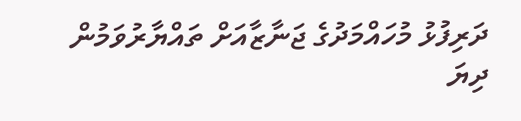ދަރިފުޅު މުހައްމަދުގެ ޖަނާޒާއަށް ތައްޔާރުވަމުން ދިޔަ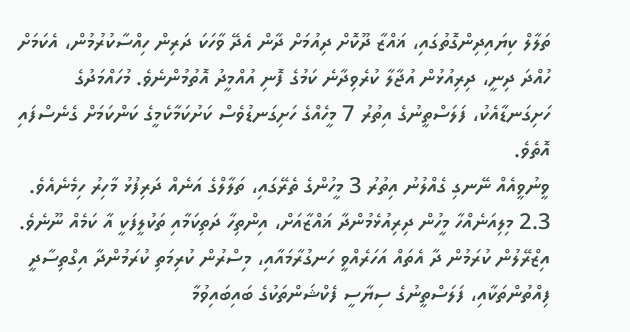ތަލާލް ކިޔައިދިންގޮތުގައި، ޣައްޒާ ދޫކޮށް ދިއުމަށް ދާން އެދޭ ވާހަކަ ދަރިން ހިއްސާކުރުމުން، އެކަމަށް ހުއްދަ ދިނީ، ދިރިއުޅުން އުޖާލާ ކުރެވިދާނެ ކަމުގެ ފޮނި އުއްމީދު އޮތުމުންނެވެ. މުހައްމަދުގެ ހަށިގަނޑާއެކު، ފަލަސްތީނުގެ އިތުރު 7 މީހެއްގެ ހަށިގަނޑުވެސް ކަށުކަމާކެމީގެ ކަންކަމަށް ގެނެސްފައި އޮތެވެ.
ވީނުވީއެއް ނޭނގި ގެއްލުނު އިތުރު 3 މީހުންގެ ތެރޭގައި، ތަލާލްގެ އަނެއް ދަރިފުޅު މާހިރު ހިމެނެއެވެ.
2.3 މިލިއަނެއްހާ މީހުން ދިރިއުޅެމުންދާ ޣައްޒާއަށް، އިންތިހާ ދަތިކަމާއި ތަކުލީފަކީ އާ ކަމެއް ނޫނެވެ. އިޒްރޭލުން ކުރަމުން ދާ އެތައް އަހަރެއްވީ ހަނގުރާމައާއި، މިސްރުން ކުރިމަތި ކުރަމުންދާ އިގްތިސާދީ ފިއްތުންތަކާއި، ފަލަސްތީނުގެ ސިޔާސީ ފެކްޝަންތަކުގެ ބައިބައިވުމާ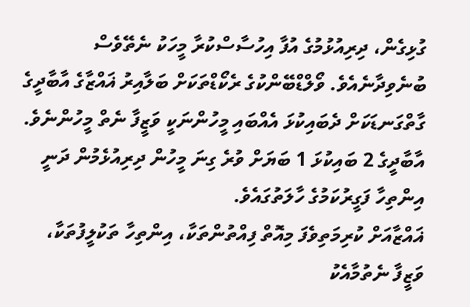ގުޅިގެން، ދިރިއުޅުމުގެ އުފާ އިހުސާސްކުރާ މީހަކު ނެތޭވެސް ބުނެވިދާނެއެވެ. ވޯލްޑްބޭންކުގެ ރެކޯޑްތަކަށް ބަލާއިރު ޣައްޒާގެ އާބާދީގެ ގާތްގަނޑަކަށް ދެބައިކުޅަ އެއްބައި މީހުންނަކީ ވަޒީފާ ނެތް މީހުންނެވެ. އާބާދީގެ 2 ބައިކުޅަ 1 ބަޔަށް ވުރެ ގިނަ މީހުން ދިރިއުޅެމުން ދަނީ އިންތިހާ ފަގީރުކަމުގެ ހާލަތުގައެވެ.
ޣައްޒާއަށް ކުރިމަތިވެފަ މިއޮތް ފިއްތުންތަކާ، އިންތިހާ ތަކުލީފުތަކާ، ވަޒީފާ ނެތުމާއެކު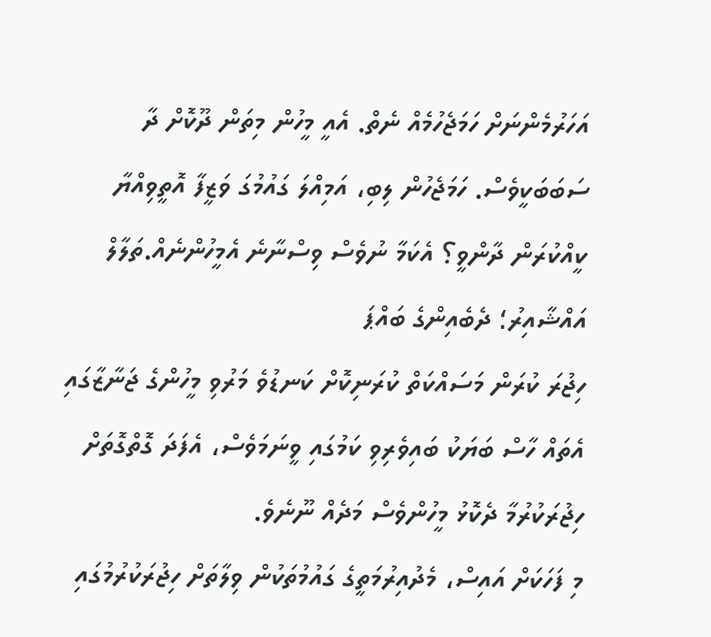އަހަރުމެންނަށް ހަމަޖެހުމެއް ނެތް. އެއީ މީހުން މިތަން ދޫކޮށް ދާ ސަބަބަކީވެސް. ހަމަޖެހުން ލިބި، އަމިއްލަ ގައުމުގަ ވަޒީފާ އޮތީވިއްޔާ ކީއްކުރަން ދާންވީ؟ އެކަމާ ނުވެސް ވިސްނާނެ އެމީހުންނެއް.ތަލާލް އައްޝާއިރު؛ ދެބެއިންގެ ބައްޕަ
ހިޖުރަ ކުރަން މަސައްކަތް ކުރަނިކޮށް ކަނޑުވެ މަރުވި މީހުންގެ ޖަނާޒާގައި އެތައް ހާސް ބަޔަކު ބައިވެރިވި ކަމުގައި ވީނަމަވެސް، އެފަދަ ގޮތްގޮތަށް ހިޖުރަކުރުމާ ދެކޮޅު މީހުންވެސް މަދެއް ނޫނެވެ.
މި ފަހަކަށް އައިސް، މެދުއިރުމަތީގެ ގައުމުތަކުން ވިލާތަށް ހިޖުރަކުރުމުގައި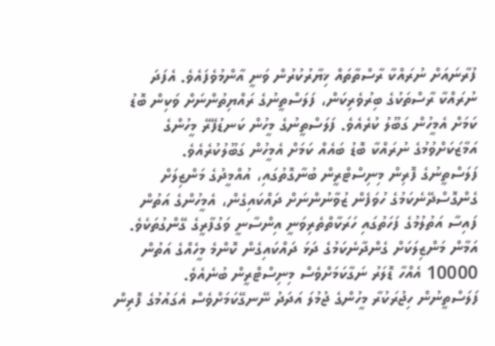ފުރާނައަށް ނުރައްކާ ރާސްތާތައް ޚިޔާރުކުރުން ވަނީ އާންމުވެފައެވެ. އެފަދަ ނުރައްކާ ރާސްތަކުގެ ބިރުވެރިކަން، ފަލަސްތީނުގެ ރައްޔިތުންނަށް ވަކިން ބޮޑު ކަމަށް އެމީހުން ގަބޫލު ކުރެއެވެ. ފަލަސްތީނުގެ މީހުން ކަނޑުފޭރޭ މީހުންގެ އަމާޒަކަށްވުމުގެ ނުރައްކާ ބޮޑު ބައެއް ކަމަށް އެމީހުން ގަބޫލުކުރެއެވެ.
ފަލަސްތީނުގެ ފޮރިން މިނިސްޓްރީން ބުނާގޮތުގައި، އުއްމީދުގެ މަންޒިލަށް ގެންގޮސްދޭނެކަމުގެ ހުވަފެން ޒުވާނުންނަށް ދައްކައިގެން، އެމީހުންގެ އަތުން ފައިސާ އަތުލުމުގެ ފަހަތުގައި ހަރަކާތްތެރިވަނީ އިންސާނީ ވަގުފާރީގެ ގޭންގުތަކެވެ. އަމާން މަންޒިލަކަށް ގެންދާނެކަމުގެ ދަޅަ ދައްކައިގެން ކޮންމެ މީހެއްގެ އަތުން 10000 އެއްހާ ޑޮލަރު ނަގާކަމަށްވެސް މިނިސްޓްރީން ބުނެއެވެ.
ފަލަސްތީނުން ހިޖުރަކުރާ މީހުންގެ ޖުމުލަ އަދަދު ނޭނގޭކަމަށްވެސް އެގައުމުގެ ފޮރިން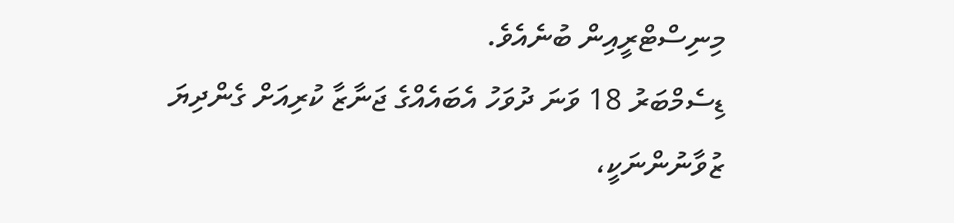މިނިސްޓްރީއިން ބުނެއެވެ.
ޑިސެމްބަރު 18 ވަނަ ދުވަހު އެބައެއްގެ ޖަނާޒާ ކުރިއަށް ގެންދިޔަ ޒުވާނުންނަކީ،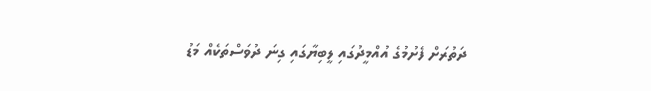ދަތުރަށް ފެށުމުގެ އުއްމީދުގައި ލީބިޔާގައި ގިނަ ދުވަސްތަކެއް މަޑު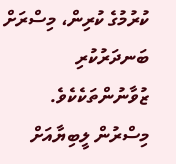ކުރުމުގެ ކުރިން، މިސްރަށް ބަނދަރުކުރި ޒުވާނުންތަކެކެވެ. މިސްރުން ލީބިޔާއަށް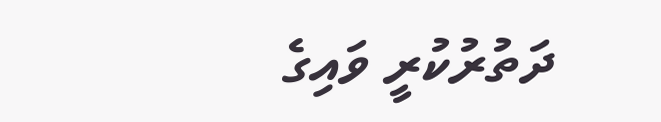ދަތުރުކުރީ ވައިގެ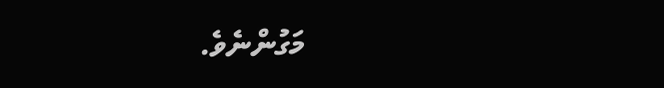މަގުންނެވެ.